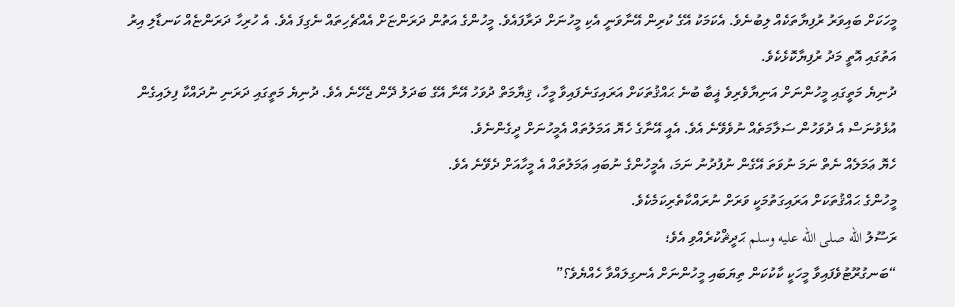މީހަކަށް ބައިވަރު ރުފިޔާތަކެއް ލިބުނެވެ. އެކަމަކު އޭގެ ކުރިން އޭނާވަނީ އެކި މީހުނަށް ދަރާފައެވެ. މީހުންގެ އަތުން ދަރަންޏަށް އެއްޗެހިތައް ނެގިފަ އެވެ. އެ ހުރިހާ ދަރަންޏެއް ކަނޑާލި އިރު އަތުގައި އޮތީ މަދު ރުފިޔާކޮޅެކެވެ.
ދުނިޔެ މަތީގައި މީހުންނަށް އަނިޔާވެރިވެ ޣީބާ ބުނެ ޙައްޤުތަކަށް އަރައިގަނެފައިވާ މީހާ، ޤިޔާމަތް ދުވަހު އޭނާ އޭގެ ބަދަލު ދޭން ޖެހޭނެ އެވެ. ދުނިޔެ މަތީގައި ދަރަނި ނުދައްކާ ފިލައިގެން އުޅެވުނަސް އެ ދުވަހުން ސަލާމަތެއް ނުވެވޭނެ އެވެ. އެއީ އޭނާގެ ހެޔޮ އަމަލުތައް އެމީހުނަށް ދީގެންނެވެ.
ހެޔޮ ޢަމަލެއް ނެތް ނަމަ ނުވަތަ އޭގެން ނުފުދުނު ނަމަ، އެމީހުންގެ ނުބައި ޢަމަލުތައް އެ މީހާއަށް ދެވޭނެ އެވެ.
މީހުންގެ ޙައްޤުތަކަށް އަރައިގަތުމަކީ ވަރަށް ނުރައްކާތެރިކަމެކެވެ.
ރަސޫލު الله صلى الله عليه وسلم ޙަދީޘްކުރެއްވި އެވެ؛
“ބަނގުރޫޓުވެފައިވާ މީހަކީ ކާކުކަން ތިޔަބައި މީހުންނަށް އެނގިލައްވާ ހެއްޔެވެ؟”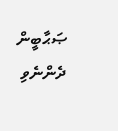ޞަޙާބީން ދެންނެވި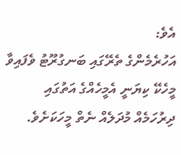އެވެ:
އަހުރެމެންގެ ތެރޭގައި ބަނގުރޫޓު ވެފައިވާ މީހެކޭ ކިޔަނީ އެމީހެއްގެ އަތުގައި ދިރުހަމެއް މުދަލެއް ނެތް މީހަކަށެވެ.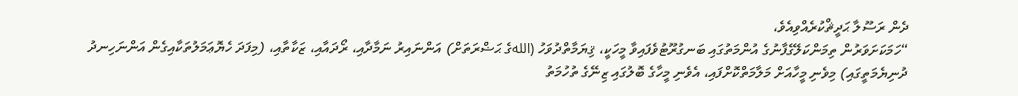ދެން ރަސޫލާ ޙަދީޘްކުރެއްވިއެވެ،
“ހަމަކަށަވަރުން ތިމަންކަލޭގެފާނުގެ އުންމަތުގައި ބަނގުރޫޓުވެފައިވާ މީހަކީ، ޤިޔަމާތްދުވަހު (اللهގެ ޙަޟްރަތަށް) އަންނައިރު ނަމާދާއި، ރޯދައާއި، ޒަކާތާއި، (މިފަދަ ހެޔޮޢަމަލުތަކާއިގެން އަންނަހިނދު ދުނިޔެމަތީގައި) މިވެނި މީހާއަށް މަލާމަތްކޮށްފައި، އެވެނި މީހާގެ ބޮލުގައި ޒިނޭގެ ތުހުމަތު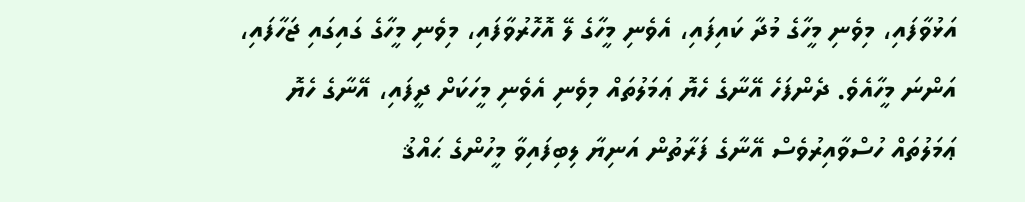އަޅުވާފައި، މިވެނި މީހާގެ މުދާ ކައިފައި، އެވެނި މީހާގެ ލޭ އޮހޮރުވާފައި، މިވެނި މީހާގެ ގައިގައި ޖަހާފައި، އަންނަ މީހާއެވެ. ދެންފަހެ އޭނާގެ ހެޔޮ ޢަމަލުތައް މިވެނި އެވެނި މީހަކަށް ދީފައި، އޭނާގެ ހެޔޮ ޢަމަލުތައް ހުސްވާއިރުވެސް އޭނާގެ ފަރާތުން އަނިޔާ ލިބިފައިވާ މީހުންގެ ޙައްޤު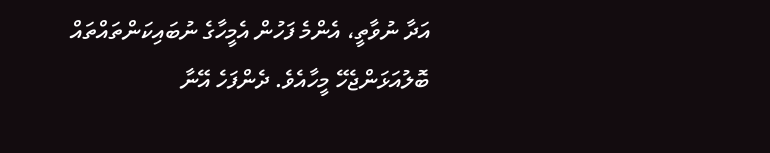އަދާ ނުވާތީ، އެންމެ ފަހުން އެމީހާގެ ނުބައިކަންތައްތައް ބޮލުއަޅަންޖެހޭ މީހާއެވެ. ދެންފަހެ އޭނާ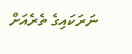ނަރަކައިގެ ތެރެއަށް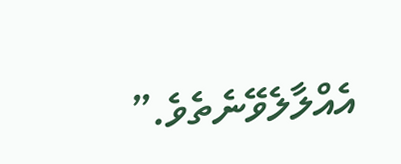އެއްލާލެވޭނެތެވެ.”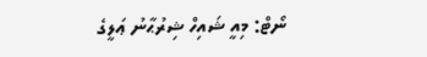ނޯޓް: މިއީ ޝައިހް ޝިރުޙާނު ޢަލީގެ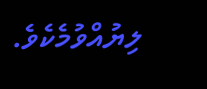ލިޔުއްވުމެކެވެ.